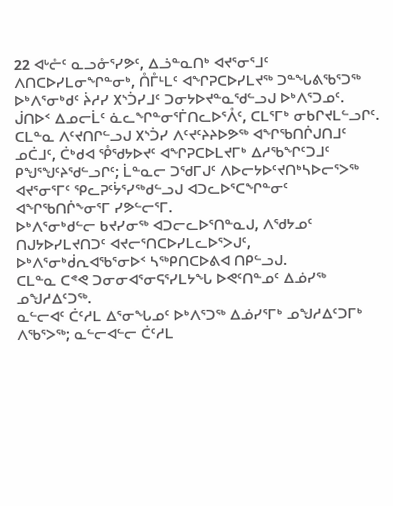22 ᐊᒡᓔᑦ ᓇᓗᓁᕐᓯᕗᑦ, ᐃᓘᓐᓇᑎᒃ ᐊᔪᕐᓂᕐᒧᑦ ᐱᑎᑕᐅᓯᒪᓂᖏᓐᓂᒃ, ᑍᒤᒻᒪᑦ ᐊᖏᕈᑕᐅᓯᒪᔪᖅ ᑐᓐᖓᕕᖃᕐᑐᖅ ᐅᒃᐱᕐᓂᒃᑯᑦ ᔩᓱᓯ ᙭ᔅᑑᓯᒧᑦ ᑐᓂᔭᐅᔪᓐᓇᖁᓪᓗᒍ ᐅᒃᐱᕐᑐᓄᑦ.
ᒎᑎᐅᑉ ᐃᓄᓕᒫᑦ ᓈᓚᖏᓐᓂᕐᒦᑎᓚᐅᕐᐰᑦ, ᑕᒪᕐᒥᒃ ᓂᑲᒋᔪᒪᓪᓗᒋᑦ.
ᑕᒪᓐᓇ ᐱᑦᔪᑎᒋᓪᓗᒍ ᙭ᔅᑑᓯ ᐱᑦᔪᑦᔨᔨᐅᕗᖅ ᐊᖏᖃᑎᒌᒍᑎᒧᑦ ᓄᑖᒧᑦ, ᑖᒃᑯᐊ ᕾᖁᔭᐅᔪᑦ ᐊᖏᕈᑕᐅᒪᔪᒥᒃ ᐃᓱᖃᖏᑦᑐᒧᑦ ᑭᖑᕐᖑᑦᔨᖁᓪᓗᒋᑦ; ᒫᓐᓇᓕ ᑐᖁᒥᒍᑦ ᐱᐅᓕᔭᐅᑦᔪᑎᒃᓴᐅᓕᕐᐳᖅ ᐊᔪᕐᓂᕐᒥᑦ ᕿᓚᕈᑦᔮᕐᓯᖅᑯᓪᓗᒍ ᐊᑐᓚᐅᕐᑕᖏᓐᓂᑦ ᐊᖏᖃᑎᒌᖕᓂᕐᒥ ᓯᕗᓪᓕᕐᒥ.
ᐅᒃᐱᕐᓂᒃᑯᓪᓕ ᑲᔪᓯᓂᖅ ᐊᑐᓕᓚᐅᕐᑎᓐᓇᒍ, ᐱᖁᔭᓄᑦ ᑎᒍᔭᐅᓯᒪᔪᑎᑐᑦ ᐊᔪᓕᕐᑎᑕᐅᓯᒪᓚᐅᕐᐳᒍᑦ, ᐅᒃᐱᕐᓂᒃᑰᕆᐊᖃᕐᓂᐅᑉ ᓴᖅᑭᑎᑕᐅᕕᐊ ᑎᑭᓪᓗᒍ.
ᑕᒪᓐᓇ ᑕᕝᕙ ᑐᓂᓂᐊᕐᓂᕋᕐᓯᒪᔭᖓ ᐅᕙᑦᑎᓐᓄᑦ ᐃᓅᓯᖅ ᓄᖑᓱᐃᑦᑐᖅ.
ᓇᓪᓕᐊᑦ ᑖᑦᓱᒪ ᐃᕐᓂᖓᓄᑦ ᐅᒃᐱᕐᑐᖅ ᐃᓅᓯᕐᒥᒃ ᓄᖑᓱᐃᑦᑐᒥᒃ ᐱᖃᕐᐳᖅ; ᓇᓪᓕᐊᓪᓕ ᑖᑦᓱᒪ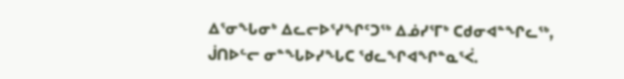ᐃᕐᓂᖓᓂᒃ ᐃᓚᓕᐅᕐᓯᖏᑦᑐᖅ ᐃᓅᓯᕐᒥᒃ ᑕᑯᓂᐊᓐᖏᓚᖅ, ᒎᑎᐅᓪᓕ ᓂᓐᖓᐅᓯᖓᑕ ᖁᓚᖏᐊᖏᓐᓇᕐᐹ.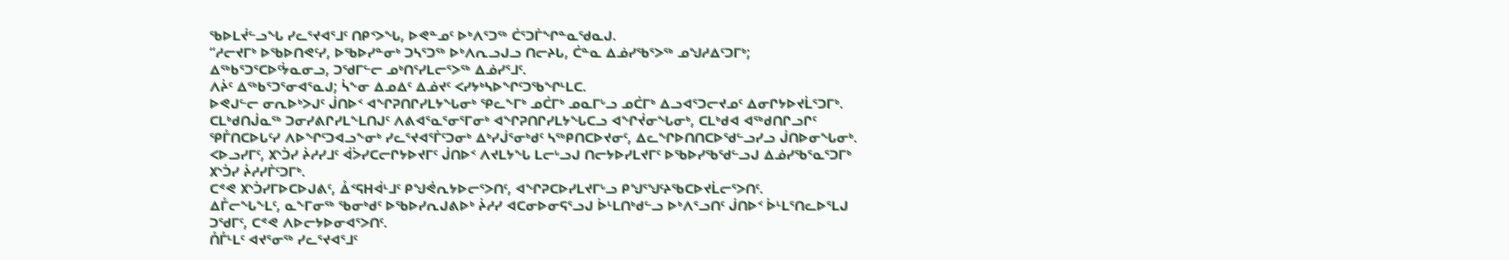ᖃᐅᒪᔫᓪᓗᖓ ᓯᓚᕐᔪᐊᕐᒧᑦ ᑎᑭᑉᐳᖓ, ᐅᕙᓐᓄᑦ ᐅᒃᐱᕐᑐᖅ ᑖᕐᑐᒦᖏᓐᓇᖁᓇᒍ.
“ᓱᓕᔪᒥᒃ ᐅᖃᐅᑎᕙᑦᓯ, ᐅᖃᐅᓯᓐᓂᒃ ᑐᓴᕐᑐᖅ ᐅᒃᐱᕆᓗᒍᓗ ᑎᓕᔨᒐ, ᑖᓐᓇ ᐃᓅᓯᖃᕐᐳᖅ ᓄᖑᓱᐃᑦᑐᒥᒃ; ᐃᖅᑲᕐᑐᕐᑕᐅᑦᔮᓇᓂᓗ, ᑐᖁᒥᓪᓕ ᓄᒃᑎᕐᓯᒪᓕᕐᐳᖅ ᐃᓅᓯᕐᒧᑦ.
ᐱᔩᑦ ᐃᖅᑲᕐᑐᕐᓂᐊᕐᓇᒍ; ᓵᖕᓂ ᐃᓄᐃᑦ ᐃᓅᔪᑦ ᐸᓯᔭᒃᓴᐅᖏᑦᑐᖃᖏᒻᒪᑕ.
ᐅᕙᒍᓪᓕ ᓂᕆᐅᒃᐳᒍᑦ ᒎᑎᐅᑉ ᐊᖏᕈᑎᒋᓯᒪᔭᖓᓂᒃ ᕿᓚᖕᒥᒃ ᓄᑖᒥᒃ ᓄᓇᒥᒡᓗ ᓄᑖᒥᒃ ᐃᓗᐊᕐᑐᓕᔪᓄᑦ ᐃᓂᒋᔭᐅᔪᒫᕐᑐᒥᒃ.
ᑕᒪᒃᑯᑎᒎᓇᖅ ᑐᓂᓯᕕᒋᓯᒪᖕᒪᑎᒍᑦ ᐱᕕᐊᕐᓇᕐᓂᕐᒥᓂᒃ ᐊᖏᕈᑎᒋᓯᒪᔭᖓᑕᓗ ᐊᖏᔫᓂᖓᓂᒃ, ᑕᒪᒃᑯᐊ ᐊᖅᑯᑎᒋᓗᒋᑦ ᕿᒤᑎᑕᐅᒐᑦᓯ ᐱᐅᖏᑦᑐᐊᓗᖕᓂᒃ ᓯᓚᕐᔪᐊᕐᒦᑦᑐᓂᒃ ᐃᒃᓯᒎᕐᓂᒃᑯᑦ ᓴᖅᑭᑎᑕᐅᔪᓂᑦ, ᐃᓚᖏᐅᑎᑎᑕᐅᖁᓪᓗᓯᓗ ᒎᑎᐅᓂᖓᓂᒃ.
ᐸᐅᓗᓯᒥᑦ, ᙭ᔅᑑᓯ ᔩᓱᓯᒧᑦ ᐋᐴᓯᑕᓕᒋᔭᐅᔪᒥᑦ ᒎᑎᐅᑉ ᐱᔪᒪᔭᖓ ᒪᓕᒡᓗᒍ ᑎᓕᔭᐅᓯᒪᔪᒥᑦ ᐅᖃᐅᓯᖃᖁᓪᓗᒍ ᐃᓅᓯᖃᕐᓇᕐᑐᒥᒃ ᙭ᔅᑑᓯ ᔩᓱᓯᒦᑦᑐᒥᒃ.
ᑕᕝᕙ ᙭ᔅᑑᓯᒥᐅᑕᐅᒍᕕᑦ, ᐂᑉᕋᕼᐋᒻᒧᑦ ᑭᖑᕚᕆᔭᐅᓕᕐᐳᑎᑦ, ᐊᖏᕈᑕᐅᓯᒪᔪᒥᒡᓗ ᑭᖑᕐᖑᑦᔨᖃᑕᐅᔪᒫᓕᕐᐳᑎᑦ.
ᐃᒤᓕᖓᖕᒪᑦ, ᓇᖕᒥᓂᖅ ᖃᓂᒃᑯᑦ ᐅᖃᐅᓯᕆᒍᕕᐅᒃ ᔩᓱᓯ ᐊᑕᓂᐅᓂᕋᕐᓗᒍ ᐆᒻᒪᑎᒃᑯᓪᓗ ᐅᒃᐱᕐᓗᑎᑦ ᒎᑎᐅᑉ ᐆᒻᒪᕐᑎᓚᐅᕐᒪᒍ ᑐᖁᒥᑦ, ᑕᕝᕙ ᐱᐅᓕᔭᐅᓂᐊᕐᐳᑎᑦ.
ᑍᒤᒻᒪᑦ ᐊᔪᕐᓂᖅ ᓯᓚᕐᔪᐊᕐᒧᑦ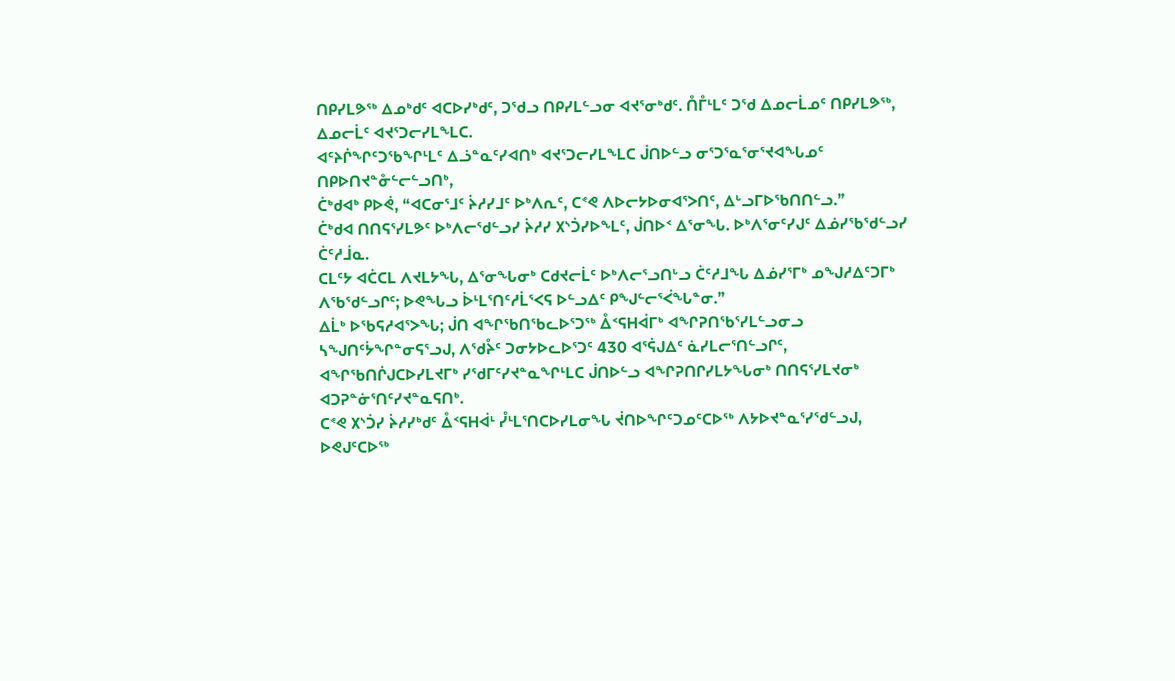ᑎᑭᓯᒪᕗᖅ ᐃᓄᒃᑯᑦ ᐊᑕᐅᓯᒃᑯᑦ, ᑐᖁᓗ ᑎᑭᓯᒪᓪᓗᓂ ᐊᔪᕐᓂᒃᑯᑦ. ᑍᒤᒻᒪᑦ ᑐᖁ ᐃᓄᓕᒫᓄᑦ ᑎᑭᓯᒪᕗᖅ, ᐃᓄᓕᒫᑦ ᐊᔪᕐᑐᓕᓯᒪᖕᒪᑕ.
ᐊᑦᔨᒌᖏᑦᑐᖃᖏᒻᒪᑦ ᐃᓘᓐᓇᑦᓯᐊᑎᒃ ᐊᔪᕐᑐᓕᓯᒪᖕᒪᑕ ᒎᑎᐅᓪᓗ ᓂᕐᑐᕐᓇᕐᓂᕐᔪᐊᖓᓄᑦ ᑎᑭᐅᑎᔪᓐᓁᓪᓕᓪᓗᑎᒃ,
ᑖᒃᑯᐊᒃ ᑭᐅᕚ, “ᐊᑕᓂᕐᒧᑦ ᔩᓱᓯᒧᑦ ᐅᒃᐱᕆᑦ, ᑕᕝᕙ ᐱᐅᓕᔭᐅᓂᐊᕐᐳᑎᑦ, ᐃᒡᓗᒥᐅᖃᑎᑎᓪᓗ.”
ᑖᒃᑯᐊ ᑎᑎᕋᕐᓯᒪᕗᑦ ᐅᒃᐱᓕᖁᓪᓗᓯ ᔩᓱᓯ ᙭ᔅᑑᓯᐅᖕᒪᑦ, ᒎᑎᐅᑉ ᐃᕐᓂᖓ. ᐅᒃᐱᕐᓂᑦᓯᒍᑦ ᐃᓅᓯᖃᖁᓪᓗᓯ ᑖᑦᓱᒨᓇ.
ᑕᒪᑦᔭ ᐊᑖᑕᒪ ᐱᔪᒪᔭᖓ, ᐃᕐᓂᖓᓂᒃ ᑕᑯᔪᓕᒫᑦ ᐅᒃᐱᓕᕐᓗᑎᒡᓗ ᑖᑦᓱᒧᖓ ᐃᓅᓯᕐᒥᒃ ᓄᖑᓱᐃᑦᑐᒥᒃ ᐱᖃᖁᓪᓗᒋᑦ; ᐅᕙᖓᓗ ᐆᒻᒪᕐᑎᑦᓱᒫᕐᐸᕋ ᐅᓪᓗᐃᑦ ᑭᖑᓪᓕᕐᐹᖓᓐᓂ.”
ᐃᒫᒃ ᐅᖃᕋᓱᐊᕐᐳᖓ; ᒎᑎ ᐊᖏᖃᑎᖃᓚᐅᕐᑐᖅ ᐂᑉᕋᕼᐋᒥᒃ ᐊᖏᕈᑎᖃᕐᓯᒪᓪᓗᓂᓗ ᓴᖑᑎᑦᔮᖏᓐᓂᕋᕐᓗᒍ, ᐱᖁᔧᑦ ᑐᓂᔭᐅᓚᐅᕐᑐᑦ 430 ᐊᕐᕌᒍᐃᑦ ᓈᓯᒪᓕᕐᑎᓪᓗᒋᑦ, ᐊᖏᖃᑎᒌᒍᑕᐅᓯᒪᔪᒥᒃ ᓯᖁᒥᑦᓯᔪᓐᓇᖏᒻᒪᑕ ᒎᑎᐅᓪᓗ ᐊᖏᕈᑎᒋᓯᒪᔭᖓᓂᒃ ᑎᑎᕋᕐᓯᒪᔪᓂᒃ ᐊᑐᕈᓐᓃᕐᑎᑦᓯᔪᓐᓇᕋᑎᒃ.
ᑕᕝᕙ ᙭ᔅᑑᓯ ᔩᓱᓯᒃᑯᑦ ᐂᑉᕋᕼᐋᒻ ᓮᒻᒪᕐᑎᑕᐅᓯᒪᓂᖓ ᔫᑎᐅᖏᑦᑐᓄᑦᑕᐅᖅ ᐱᔭᐅᔪᓐᓇᕐᓯᖁᓪᓗᒍ, ᐅᕙᒍᑦᑕᐅᖅ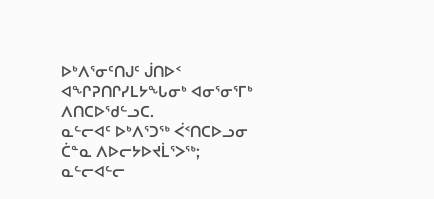ᐅᒃᐱᕐᓂᑦᑎᒍᑦ ᒎᑎᐅᑉ ᐊᖏᕈᑎᒋᓯᒪᔭᖓᓂᒃ ᐊᓂᕐᓂᕐᒥᒃ ᐱᑎᑕᐅᖁᓪᓗᑕ.
ᓇᓪᓕᐊᑦ ᐅᒃᐱᕐᑐᖅ ᐹᑉᑎᑕᐅᓗᓂ ᑖᓐᓇ ᐱᐅᓕᔭᐅᔪᒫᕐᐳᖅ; ᓇᓪᓕᐊᓪᓕ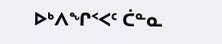ᐅᒃᐱᖏᑉᐸᑦ ᑖᓐᓇ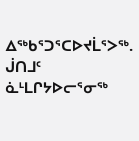ᐃᖅᑲᕐᑐᕐᑕᐅᔪᒫᕐᐳᖅ.
ᒎᑎᒧᑦ ᓈᒻᒪᒋᔭᐅᓕᕐᓂᖅ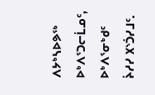ᐱᔭᒃᓴᐅᕗᖅ ᐅᒃᐱᕐᑐᓕᒫᓄᑦ, ᐅᒃᐱᕐᓂᒃᑯᑦ ᔩᓱᓯ ᙭ᔅᑑᓯᒧᑦ.